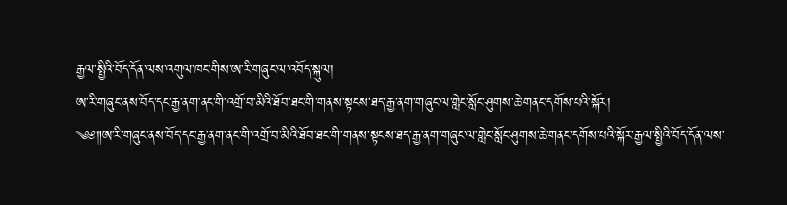རྒྱལ་སྤྱིའི་བོད་དོན་ལས་འགུལ་ཁང་གིས་ཨ་རི་གཞུང་ལ་འབོད་སྐུལ།
ཨ་རི་གཞུང་ནས་བོད་དང་རྒྱ་ནག་ནང་གི་འགྲོ་བ་མིའི་ཐོབ་ཐང་གི་གནས་སྟངས་ཐད་རྒྱ་ནག་གཞུང་ལ་གླེང་སློང་ཤུགས་ཆེ་གནང་དགོས་པའི་སྐོར།
༄༅༎ཨ་རི་གཞུང་ནས་བོད་དང་རྒྱ་ནག་ནང་གི་འགྲོ་བ་མིའི་ཐོབ་ཐང་གི་གནས་སྟངས་ཐད་རྒྱ་ནག་གཞུང་ལ་གླེང་སློང་ཤུགས་ཆེ་གནང་དགོས་པའི་སྐོར་རྒྱལ་སྤྱིའི་བོད་དོན་ལས་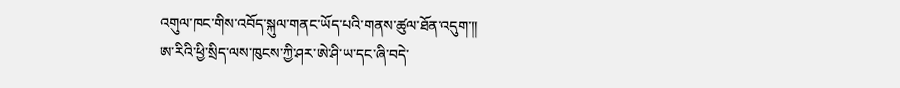འགུལ་ཁང་གིས་འབོད་སྐུལ་གནང་ཡོད་པའི་གནས་ཚུལ་ཐོན་འདུག་༎
ཨ་རིའི་ཕྱི་སྲིད་ལས་ཁུངས་ཀྱི་ཤར་ཨེ་ཤི་ཡ་དང་ཞི་བདེ་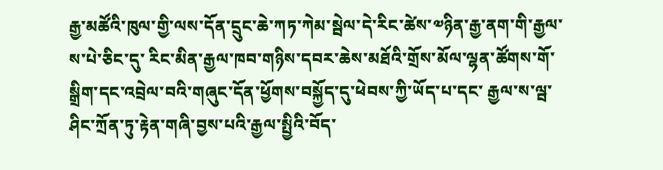རྒྱ་མཚོའི་ཁུལ་གྱི་ལས་དོན་དྲུང་ཆེ་ཀཏ་ཀེམ་སྦེལ་དེ་རིང་ཚེས་༧ཉིན་རྒྱ་ནག་གི་རྒྱལ་ས་པེ་ཅིང་དུ་ རིང་མིན་རྒྱལ་ཁབ་གཉིས་དབར་ཆེས་མཐོའི་གྲོས་མོལ་ལྷན་ཚོགས་གོ་སྒྲིག་དང་འབྲེལ་བའི་གཞུང་དོན་ཕྱོགས་བསྐྱོད་དུ་ཕེབས་ཀྱི་ཡོད་པ་དང་ རྒྱལ་ས་ལྦ་ཤིང་ཀྲོན་ཏུ་རྟེན་གཞི་བྱས་པའི་རྒྱལ་སྤྱིའི་བོད་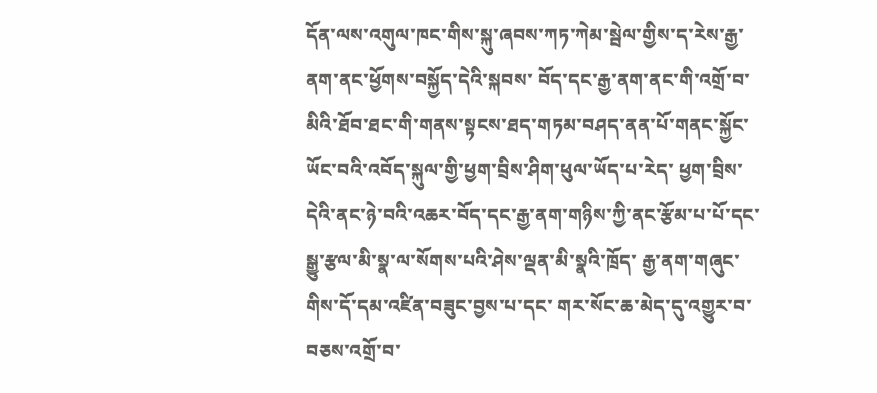དོན་ལས་འགུལ་ཁང་གིས་སྐུ་ཞབས་ཀཏ་ཀེམ་སྦེལ་གྱིས་ད་རེས་རྒྱ་ནག་ནང་ཕྱོགས་བསྐྱོད་དེའི་སྐབས་ བོད་དང་རྒྱ་ནག་ནང་གི་འགྲོ་བ་མིའི་ཐོབ་ཐང་གི་གནས་སྟངས་ཐད་གཏམ་བཤད་ནན་པོ་གནང་སྐྱོང་ཡོང་བའི་འབོད་སྐུལ་གྱི་ཕྱག་བྲིས་ཤིག་ཕུལ་ཡོད་པ་རེད་ ཕྱག་བྲིས་དེའི་ནང་ཉེ་བའི་འཆར་བོད་དང་རྒྱ་ནག་གཉིས་ཀྱི་ནང་རྩོམ་པ་པོ་དང་ སྒྱུ་རྩལ་མི་སྣ་ལ་སོགས་པའི་ཤེས་ལྡན་མི་སྣའི་ཁྲོད་ རྒྱ་ནག་གཞུང་གིས་དོ་དམ་འཛིན་བཟུང་བྱས་པ་དང་ གར་སོང་ཆ་མེད་དུ་འགྱུར་བ་བཅས་འགྲོ་བ་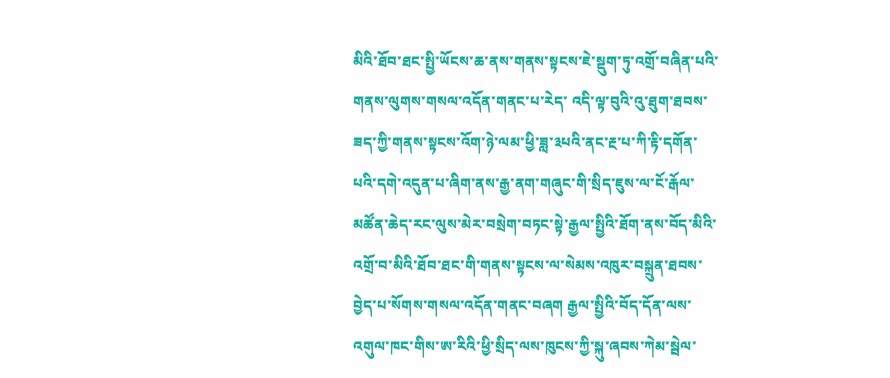མིའི་ཐོབ་ཐང་སྤྱི་ཡོངས་ཆ་ནས་གནས་སྟངས་ཇེ་སྡུག་ཏུ་འགྲོ་བཞིན་པའི་གནས་ལུགས་གསལ་འདོན་གནང་པ་རེད་ འདི་ལྟ་བུའི་འུ་ཐུག་ཐབས་ཟད་ཀྱི་གནས་སྟངས་འོག་ཉེ་ལམ་ཕྱི་ཟླ་༣པའི་ནང་རྔ་པ་ཀི་རྟི་དགོན་པའི་དགེ་འདུན་པ་ཞིག་ནས་རྒྱ་ནག་གཞུང་གི་སྲིད་ཇུས་ལ་ངོ་རྒོལ་མཚོན་ཆེད་རང་ལུས་མེར་བསྲེག་བཏང་སྟེ་རྒྱལ་སྤྱིའི་ཐོག་ནས་བོད་མིའི་འགྲོ་བ་མིའི་ཐོབ་ཐང་གི་གནས་སྟངས་ལ་སེམས་འཁུར་བསྐྲུན་ཐབས་བྱེད་པ་སོགས་གསལ་འདོན་གནང་བཞག རྒྱལ་སྤྱིའི་བོད་དོན་ལས་འགུལ་ཁང་གིས་ཨ་རིའི་ཕྱི་སྲིད་ལས་ཁུངས་ཀྱི་སྐུ་ཞབས་ཀེམ་སྦེལ་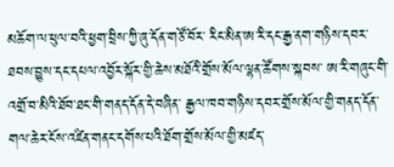མཆོག་ལ་ཕུལ་བའི་ཕྱག་བྲིས་ཀྱི་ཞུ་དོན་གཙོ་བོར་ རིང་མིན་ཨ་རི་དང་རྒྱ་ནག་གཉིས་དབར་ཐབས་བྱུས་དང་དཔལ་འབྱོར་སྐོར་གྱི་ཆེས་མཐོའི་གྲོས་མོལ་ལྷན་ཚོགས་སྐབས་ ཨ་རི་གཞུང་གི་འགྲོ་བ་མིའི་ཐོབ་ཐང་གི་གནད་དོན་དེ་བཞིན་ རྒྱལ་ཁབ་གཉིས་དབར་གྲོས་མོལ་གྱི་གནད་དོན་གལ་ཆེར་ངོས་འཛིན་གནང་དགོས་པའི་ཐོག་གྲོས་མོལ་གྱི་མཛད་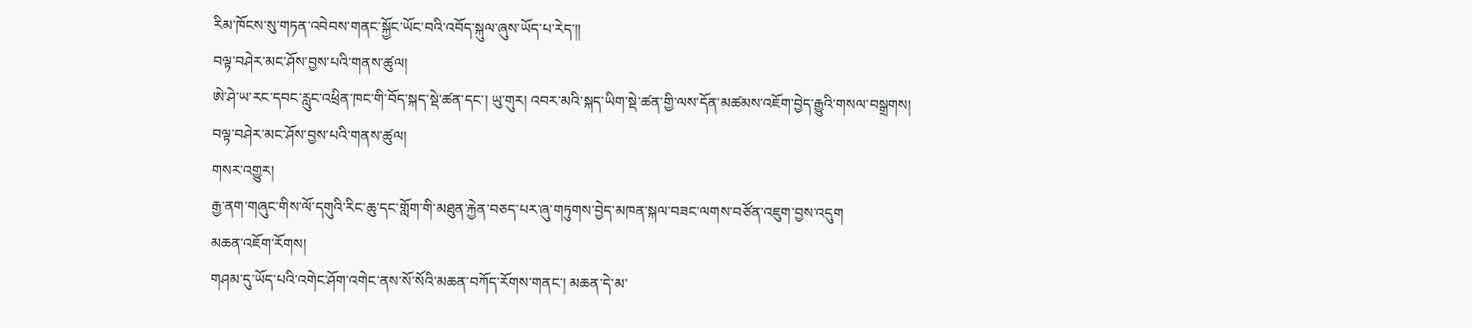རིམ་ཁོངས་སུ་གཏན་འབེབས་གནང་སྐྱོང་ཡོང་བའི་འབོད་སྐུལ་ཞུས་ཡོད་པ་རེད་༎
བལྟ་བཤེར་མང་ཤོས་བྱས་པའི་གནས་ཚུལ།
ཨེ་ཤེ་ཡ་རང་དབང་རླུང་འཕྲིན་ཁང་གི་བོད་སྐད་སྡེ་ཚན་དང་། ཡུ་གུར། འབར་མའི་སྐད་ཡིག་སྡེ་ཚན་གྱི་ལས་དོན་མཚམས་འཇོག་བྱེད་རྒྱུའི་གསལ་བསྒྲགས།
བལྟ་བཤེར་མང་ཤོས་བྱས་པའི་གནས་ཚུལ།
གསར་འགྱུར།
རྒྱ་ནག་གཞུང་གིས་ལོ་དགུའི་རིང་ཆུ་དང་གློག་གི་མཐུན་རྐྱེན་བཅད་པར་ཞུ་གཏུགས་བྱེད་མཁན་སྐལ་བཟང་ལགས་བཙོན་འཇུག་བྱས་འདུག
མཆན་འཇོག་རོགས།
གཤམ་དུ་ཡོད་པའི་འགེང་ཤོག་འགེང་ནས་སོ་སོའི་མཆན་བཀོད་རོགས་གནང་། མཆན་དེ་མ་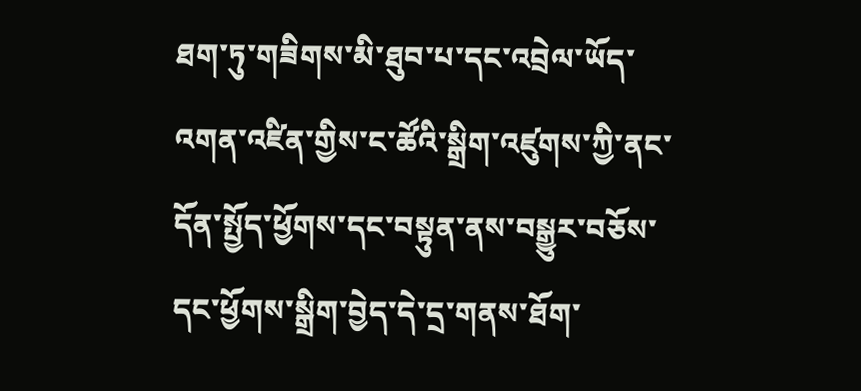ཐག་ཏུ་གཟིགས་མི་ཐུབ་པ་དང་འབྲེལ་ཡོད་འགན་འཛིན་གྱིས་ང་ཚོའི་སྒྲིག་འཛུགས་ཀྱི་ནང་དོན་སྤྱོད་ཕྱོགས་དང་བསྟུན་ནས་བསྒྱུར་བཅོས་དང་ཕྱོགས་སྒྲིག་བྱེད་དེ་དྲ་གནས་ཐོག་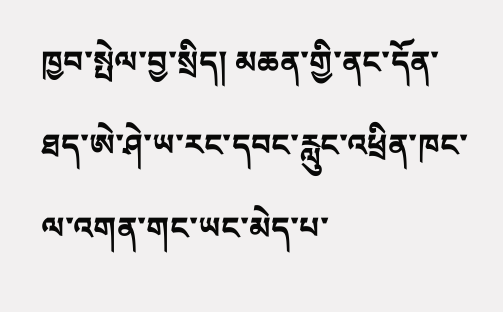ཁྱབ་སྤེལ་བྱ་སྲིད། མཆན་གྱི་ནང་དོན་ཐད་ཨེ་ཤེ་ཡ་རང་དབང་རླུང་འཕྲིན་ཁང་ལ་འགན་གང་ཡང་མེད་པ་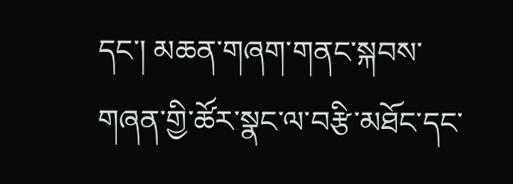དང་། མཆན་གཞག་གནང་སྐབས་གཞན་གྱི་ཚོར་སྣང་ལ་བརྩི་མཐོང་དང་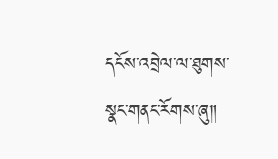དངོས་འབྲེལ་ལ་ཐུགས་སྣང་གནང་རོགས་ཞུ༎